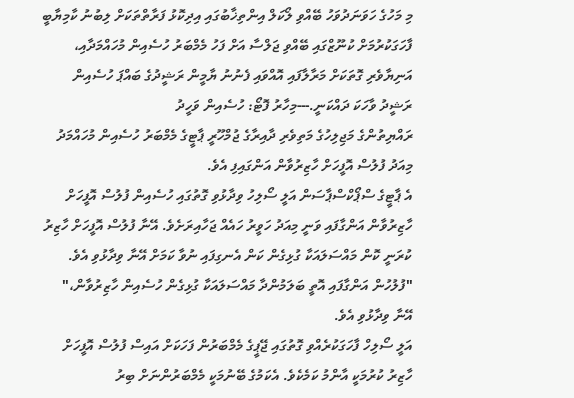މި މަހުގެ ހަވަނަދުވަހު ބޭއްވި ލޯކަލް އިންތިޚާބުގައި އިދިކޮޅު ފަރާތްތަކަށް ލިބުނު ކާމިޔާބީ ފާހަގަކުރުމަށް ކުނޫޒްގައި ބޭއްވި ޖަލްސާ އަށް ފަހު މެމްބަރު ހުސެއިން މުހައްމަދާއި، އަނިޔާވެރި ގޮތަކަށް މަރާލާފައި އޮއްވައި ފެނުނު ޔާމީން ރަޝީދުގެ ބައްޕަ ހުސެއިން ރަޝީދު ވާހަކަ ދައްކަނީ.---މިހާރު ފޮޓޯ: ހުސެއިން ވަހީދު
ރައްޔިތުންގެ މަޖިލިހުގެ މަތިވެރި ދާއިރާގެ ޖުމްހޫރީ ޕާޓީގެ މެމްބަރު ހުސެއިން މުހައްމަދު މިއަދު ފުލުސް އޮފީހަށް ހާޒިރުވާން އަންގައިފި އެވެ.
އެ ޕާޓީގެ ސްޕޯކްސްޕާސަން އަލީ ސޯލިހު ވިދާޅުވި ގޮތުގައި ހުސެއިން ފުލުސް އޮފީހަށް ހާޒިރުވާން އަންގާފައި ވަނީ މިއަދު ހަވީރު ހައެއް ޖަހާއިރަށެވެ. އޭނާ ފުލުސް އޮފީހަށް ހާޒިރު ކުރަނީ ކޮން މައްސަލައަކާ ގުޅިގެން ކަން އެނގިފައި ނުވާ ކަމަށް އޭނާ ވިދާޅުވި އެވެ.
"ފުލުހުން އަންގާފައި އޮތީ ބަލަމުންދާ މައްސަލައަކާ ގުޅިގެން ހުސެއިން ހާޒިރުވާން،" އޭނާ ވިދާޅުވި އެވެ.
އަލީ ސޯލިހް ފާހަގަކުރެއްވި ގޮތުގައި ޖޭޕީގެ މެމްބަރުން ފަހަކަށް އައިސް ފުލުސް އޮފީހަށް ހާޒިރު ކުރުމަކީ އާންމު ކަމެކެވެ. އެކަމުގެ ބޭނުމަކީ މެމްބަރުންނަށް ބިރު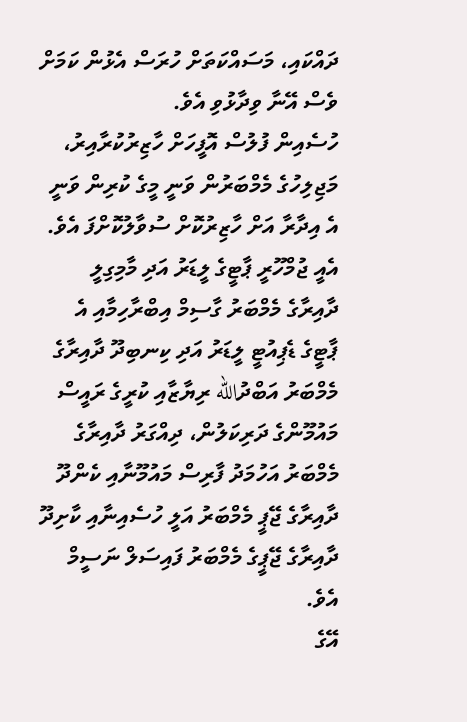ދައްކައި، މަސައްކަތަށް ހުރަސް އެޅުން ކަމަށް ވެސް އޭނާ ވިދާޅުވި އެވެ.
ހުސެއިން ފުލުސް އޮފީހަށް ހާޒިރުކުރާއިރު، މަޖިލިހުގެ މެމްބަރުން ވަނީ މީގެ ކުރިން ވަނީ އެ އިދާރާ އަށް ހާޒިރުކޮށް ސުވާލުކޮށްފަ އެވެ. އެއީ ޖުމްހޫރީ ޕާޓީގެ ލީޑަރު އަދި މާމިގިލީ ދާއިރާގެ މެމްބަރު ގާސިމް އިބްރާހިމާއި އެ ޕާޓީގެ ޑެޕިއުޓީ ލީޑަރު އަދި ކިނބިދޫ ދާއިރާގެ މެމްބަރު އަބްދުالله ރިޔާޒާއި ކުރީގެ ރައީސް މައުމޫންގެ ދަރިކަލުން، ދިއްގަރު ދާއިރާގެ މެމްބަރު އަހުމަދު ފާރިސް މައުމޫނާއި ކެންދޫ ދާއިރާގެ ޖޭޕީ މެމްބަރު އަލީ ހުސެއިނާއި ކާށިދޫ ދާއިރާގެ ޖޭޕީގެ މެމްބަރު ފައިސަލް ނަސީމް އެވެ.
އޭގެ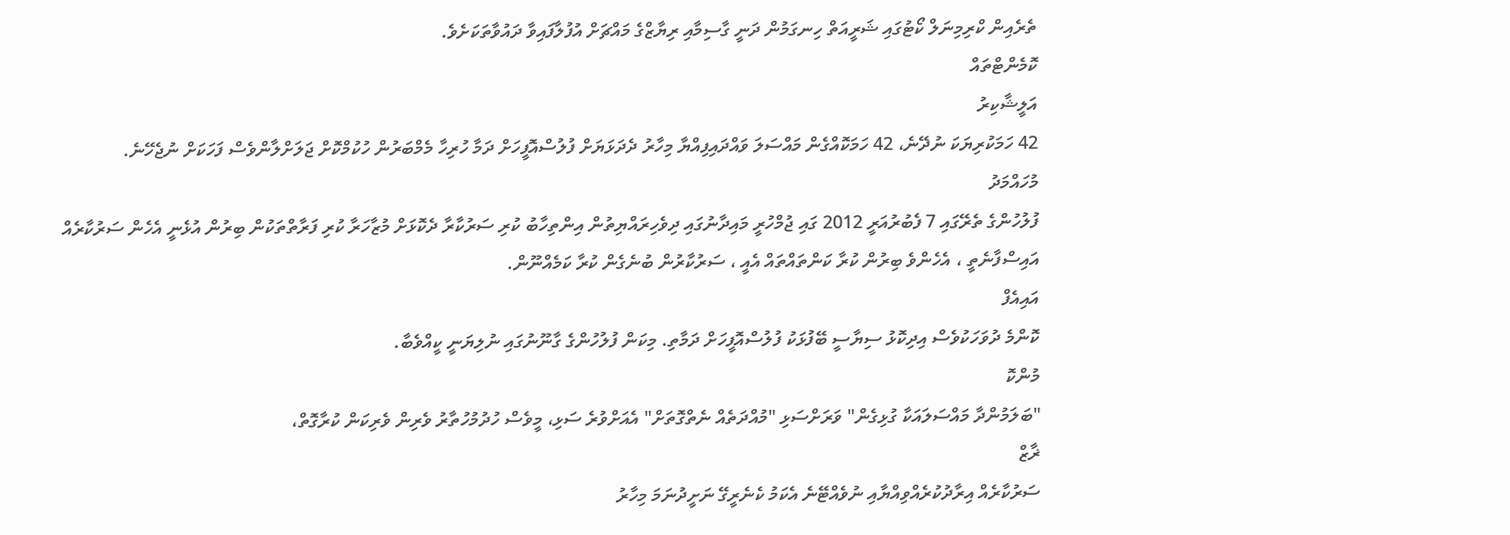ތެރެއިން ކްރިމިނަލް ކޯޓުގައި ޝަރީއަތް ހިނގަމުން ދަނީ ގާސިމާއި ރިޔާޒްގެ މައްޗަށް އުފުލާފައިވާ ދައުވާތަކަށެވެ.
ކޮމެންޓްތައް
އަލީޝާކިރު
42 ހަމަކުރިޔަކަ ނުދޭނެ، 42 ހަމަކޮއްގެން މައްސަލަ ވައްދައިފިއްޔާ މިހާރު ދެދަޅަޔަށް ފުލުސްއޮފީހަށް ދަމާ ހުރިހާ މެމްބަރުން ހުކުމްކޮށް ޖަލަށްލާންވެސް ފަހަކަށް ނުޖެހޭނެ.
މުހައްމަދު
ފުލުހުންގެ ތެރޭގައި 7 ފެބުރުއަރީ 2012 ގައި ޖުމްހުރީ މައިދާނުގައި ދިވެހިރައްޔިތުން އިންތިހާބު ކުރި ސަރުކާރާ ދެކޮޅަށް މުޒާހަރާ ކުރި ފަރާތްތަކުން ބިރުން އުޅެނީ އެހެން ސަރުކާރެއް އައިސްފާނެތީ ، އެހެންވެ ބިރުން ކުރާ ކަންތައްތައް އެއީ ، ސަރުކާރުން ބުނެގެން ކުރާ ކަމެއްނޫން.
އައިއެފް
ކޮންމެ ދުވަހަކުވެސް އިދިކޮޅު ސިޔާސީ ބޭފުޅަކު ފުލުސްއޮފީހަށް ދަމާތި. މިކަން ފުލުހުންގެ ގާނޫނުގައި ނުލިޔަނީ ކީއްވެބާ.
މުންކޮ
"ބަލަމުންދާ މައްސަލައަކާ ގުޅިގެން" ވަރަށްސަޅި "މުއްދަތެއް ނެތްގޮތަށް" އެއަށްވުރެ ސަޅި، މީވެސް ހުދުމުހުތާރު ވެރިން ވެރިކަން ކުރާގޮތް،
ޜާޒް
ސަރުކާރެއް އިރާދުކުރެއްވިއްޔާއި ނުވެއްޓޭނެ އެކަމު ކެނެރީގޭ ނަށީދުނަމަ މިހާރު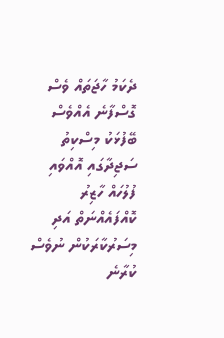ދެކަމު ހާޖަތައް ވެސް ގޮސްފާނެ އެއްވެސް ބޭފުޅަކު މިސްކިތު ސަޖިދާގައި އޮއްވައި ފުލުހައް ހާޒިރު ކޮއްފައެއްނަތް އަދި މިސަރުކާރަކުން ނުވެސް ކުރާނެ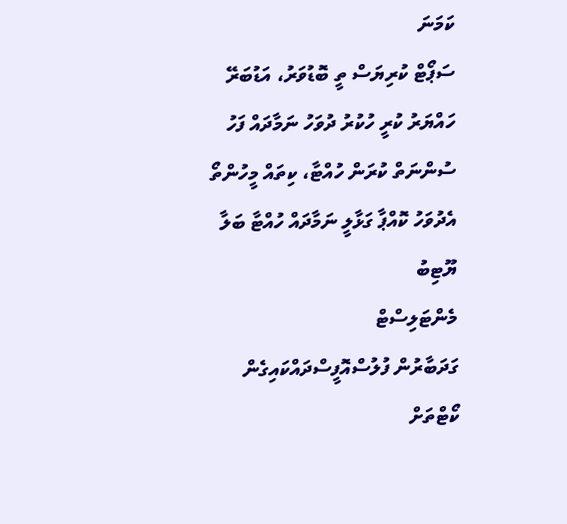ކަމަނަ
ސަޕޯޓް ކުރިޔަސް ތީ ބޮޑުވަރު، އަޑުބަރޭ ހައްޔަރު ކުރީ ހުކުރު ދުވަހު ނަމާދައް ފަހު ސުންނަތް ކުރަން ހުއްޓާ، ކިތައް މީހުންތޯ އެދުވަހު ކޮއްޕާ ގަޅާލީ ނަމާދައް ހުއްޓާ ބަލާ ޔޫޓިބު
މެންޓަލިސްޓް
ގަދަބާރުން ފުލުސްއޮފީސްދައްކައިގެން ކޯޓްތަށް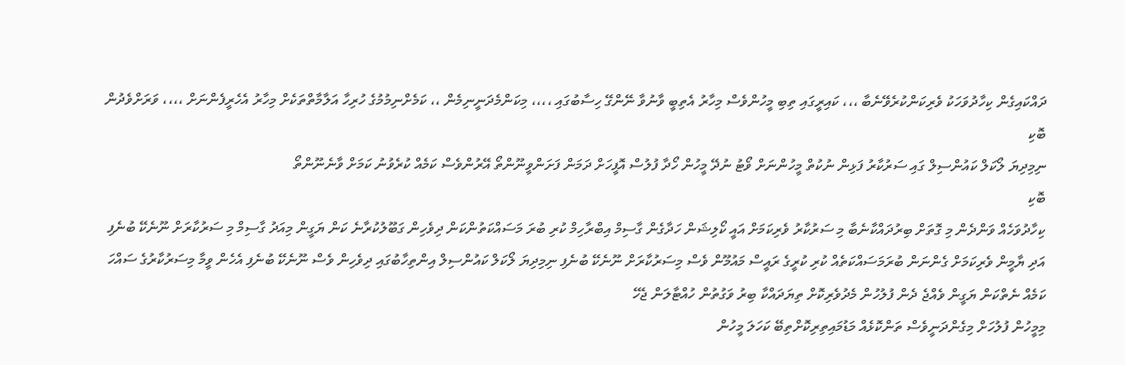ދައްކައިގެން ކިހާދުވަހަކު ވެރިކަންކުރެވޭނެބާ ،،، ކައިރީގައި ތިބި މީހުންވެސް މިހާރު އެތިބީ ވާނުވާ ނޭންގޭ ހިސާބުގައި ،،،، މިކަންމެދަނީނިމެން ،، ކަމެށްނިމުމުގެ ހުރިހާ އަލާމާތްތަކެށް މިހާރު އެހެރީފެންނަށް ،،،، ވަރަށްވެދުން
ބޮކި
ނިމިދިޔަ ލޯކަލް ކައުންސިލް ގައި ސަރުކާރު ފަޅިން ނުކުތް މީހުންނަށް ވޯޓު ނުދޭ މީހުން ހޯދާ ފުލުސް އޮފީހަށް ދަމަން ފަށަންވީނޫންތޯ އޭރުންވެސް ކަމެއް ކުރެވުނު ކަމަށް ވާނެނޫންތޯ
ބޮކި
ކިހާދުވަހެއް ވަންދެން މި ގޮތަށް ބިރުދައްކާނެބާ މި ސަރުކާރު ވެރިކަމަށް އައީ ކޯލިޝަން ހަދާގެން ގާސިމް އިބްރާހިމް ކުރި ބުރަ މަސައްކަތުންކަން ދިވެހިން ގަބޫލުކުރާނެ ކަން ޔަގީން މިއަދު ގާސިމް މި ސަރުކާރަށް ނޫނެކޭ ބުނެފި އަދި ޔާމީން ވެރިކަމަށް ގެންނަން ބުރަމަސައްކަތެއް ކުރި ކުރީގެ ރައީސް މައުމޫން ވެސް މިސަރުކާރަށް ނޫނެކޭ ބުނެފި ނިމިދިޔަ ލޯކަލް ކައުންސިލް އިންތިހާބުގައި ދިވެހިން ވެސް ނޫނެކޭ ބުނެފި އެހެން ވީމާ މިސަރުކާރުގެ ސައްހަ ކަމެއް ނެތްކަން ޔަގީން ވެއްޖެ ދެން ފުލުހުން މެދުވެރިކޮށް ތިޔަދައްކާ ބިރު ވަގުތުން ހުއްޓާލަން ޖެހޭ
މިމީހުން ފުލުހަށް މިގެންދަނީވެސް ތަންކޮޅެއް މަޑުމައިތިރިކޮށްތިބޭ ކަހަލަ މީހުން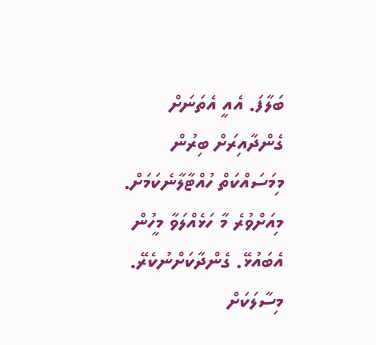ބަލާފަ. އެއީ އެތަނަށް ގެންދާއިރަށް ބިރުން މިމަސައްކަތް ހުއްޓާލާނެކަމަށް. މިއަށްވުރެ މާ ހަޅެއްލަވާ މީހުން އެބައުޅޭ. ގެންދާކަށްނުކެރޭ. މިސާލަކަށް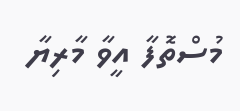މުސްތޮފާ އީވާ މާރިޔާ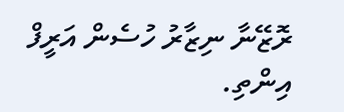ރޮޒޭނާ ނިޒާރު ހުސެން އަރީފް އިންތި.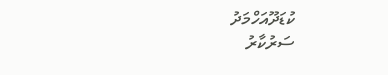ކުޑަދޫއަހްމަދު
ސަރުކާރު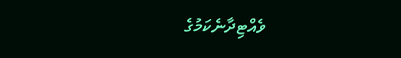ވެއްޓިދާނެކަމުގެ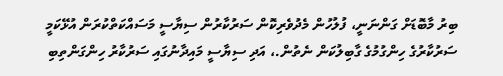ބިރު މާބޮޑަށް ގަންނަނީ، ފުލުހުން މެދުވެރިކޮން ސަރުކާރުން ސިޔާސީ މަސައްކަތްކުރަން އުޅޭކަމީ ސަރުކާރުގެ ހިންގުމުގެ ގާބިލުކަން ނެތުން.، އަދި ސިޔާސީ މައިދާނުގައި ސަރުކާރު ހިންގަންތިބި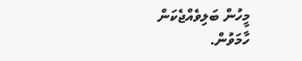މީހުން ބަލިވެއްޖެކަން ހާމަވުން.